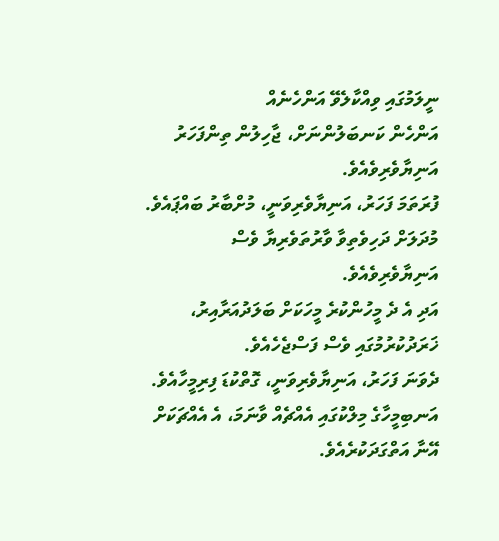ނީލަމުގައި ވިއްކާލެވޭ އަންހެނެއް
އަންހެން ކަނބަލުންނަށް، ޖާހިލުން ތިންފަހަރު
އަނިޔާވެރިވެއެވެ.
ފުރަތަމަ ފަހަރު، އަނިޔާވެރިވަނީ، މުށްބާރު ބައްޕައެވެ.
މުދަލަށް ދަހިވެތިވާ ވާރުތަވެރިޔާ ވެސް އަނިޔާވެރިވެއެވެ.
އަދި އެ ދެ މީހުންކުރެ މީހަކަށް ބަލަދުއަރާއިރު،
ޚަރަދުކުރުމުގައި ވެސް ފަސްޖެހެއެވެ.
ދެވަނަ ފަހަރު، އަނިޔާވެރިވަނީ، ގޮތްކުޑަ ފިރިމީހާއެވެ.
އަނބިމީހާގެ މިލްކުގައި އެއްޗެއް ވާނަމަ، އެ އެއްޗަކަށް
އޭނާ އަތްގަދަކުރެއެވެ.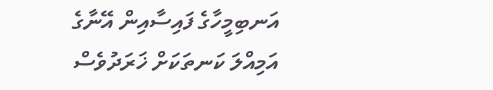އަނބިމީހާގެ ފައިސާއިން އޭނާގެ
އަމިއްލަ ކަނތަކަށް ޚަރަދުވެސް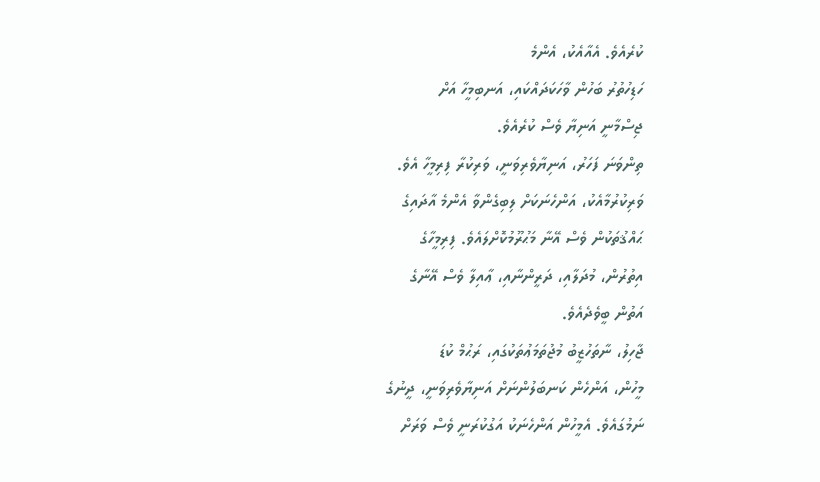ކުރެއެވެ. އެއާއެކު، އެންމެ
ހަޑިހުތުރު ބަހުން ވާހަކަދައްކައި، އަނބިމީހާ އަށް
ޖިސްމާނީ އަނިޔާ ވެސް ކުރެއެވެ.
ތިންވަނަ ފަހަރު، އަނިޔާވެރިވަނީ، ވަރިކުރާ ފިރިމީހާ އެވެ.
ވަރިކުރުމާއެކު، އަންހެނަކަށް ލިބިގެންވާ އެންމެ އާދައިގެ
ޙައްޤުތަކުން ވެސް އޭނާ މަޙުރޫމުކޮށްލައެވެ. ފިރިމީހާގެ
އިތުރުން، މުދަލާއި، ދަރީންނާއި، ޢާއިލާ ވެސް އޭނާގެ
އަތުން ބީވެދެއެވެ.
ޖާހިލު، ނާތަހުޒީބު މުޖުތަމަޢުތަކުގައި، ރަޙުމް ކުޑަ
މީހުން، އަންހެން ކަނބަލުންނަށް އަނިޔާވެރިވަނީ، ދީނުގެ
ނަމުގައެވެ. އެމީހުން އަންހެނަކު އަގުކުރަނީ ވެސް ވަރަށް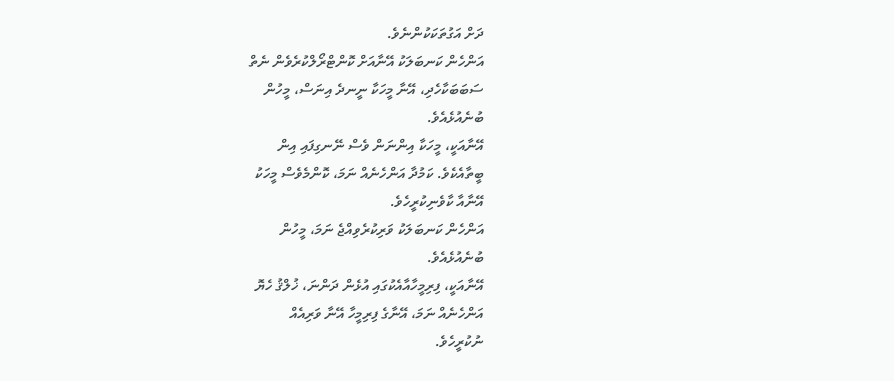ދަށް އަގުތަކަކުންނެވެ.
އަންހެން ކަނބަލަކު އޭނާއަށް ކޮންޓްރޯލްކުރެވެން ނެތް
ސަބަބަކާހެދި، އޭނާ މީހަކާ ނީނދެ އިނަސް، މީހުން
ބުނެއުޅެއެވެ.
އޭނާއަކީ، މީހަކާ އިންނަން ވެސް ނޭނގިފައި އިން
ބީތާއެކެވެ. ކަމުދާ އަންހެނެއް ނަމަ، ކޮންމެވެސް މީހަކު
އޭނާއާ ކާވެނިކުރީހެވެ.
އަންހެން ކަނބަލަކު ވަރިކުރެވިއްޖެ ނަމަ، މީހުން
ބުނެއުޅެއެވެ.
އޭނާއަކީ، ފިރިމީހާއާއެކުގައި އުޅެން ދަންނަ، ޚުލްޤު ހެޔޮ
އަންހެނެއް ނަމަ، އޭނާގެ ފިރިމީހާ އޭނާ ވަރިއެއް
ނުކުރީހެވެ.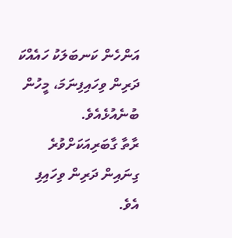އަންހެން ކަނބަލަކު ހައެއްކަ ދަރިން ވިހައިފިނަމަ، މީހުން
ބުނެއުޅެއެވެ.
ރާތާ ގާބަރިއަކަށްވުރެ ގިނައިން ދަރިން ވިހައިފި އެވެ.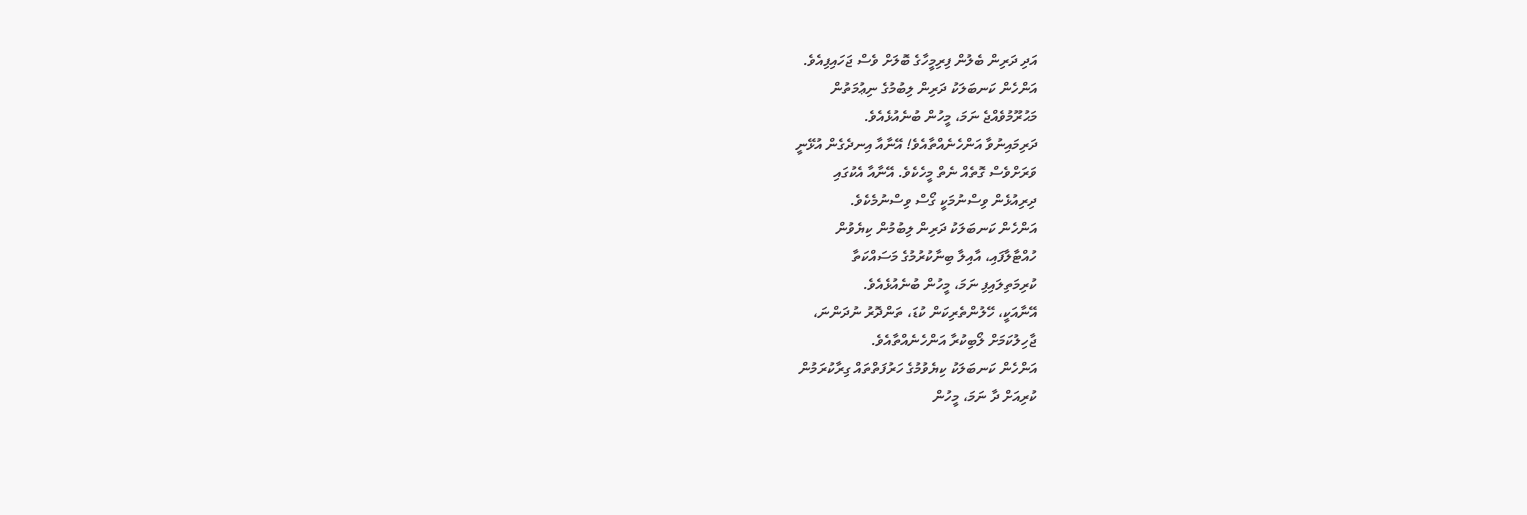އަދި ދަރިން ބެލުން ފިރިމީހާގެ ބޮލަށް ވެސް ޖަހައިފިއެވެ.
އަންހެން ކަނބަލަކު ދަރިން ލިބުމުގެ ނިޢުމަތުން
މަޙުރޫމުވެއްޖެ ނަމަ، މީހުން ބުނެއުޅެއެވެ.
ދަރިމައިނުވާ އަންހެނެއްތާއެވެ! އޭނާއާ އިނދެގެން އުޅޭނީ
ވަރަށްވެސް ގޮތެއް ނެތް މީހެކެވެ. އޭނާއާ އެކުގައި
ދިރިއުޅެން ވިސްނުމަކީ ގޯސް ވިސްނުމެކެވެ.
އަންހެން ކަނބަލަކު ދަރިން ލިބުމުން ކިޔެވުން
ހުއްޓާލާފައި، އާއިލާ ބިނާކުރުމުގެ މަސައްކަތާ
ކުރިމަތިލައިފި ނަމަ، މީހުން ބުނެއުޅެއެވެ.
އޭނާއަކީ، ހޭލުންތެރިކަން ކުޑަ، ތަންދޮރު ނުދަންނަ،
ޖާހިލުކަމަށް ލޯބިކުރާ އަންހެނެއްތާއެވެ.
އަންހެން ކަނބަލަކު ކިޔެވުމުގެ ހަރުފަތްތައް ގިރާކުރަމުން
ކުރިއަށް ދާ ނަމަ، މީހުން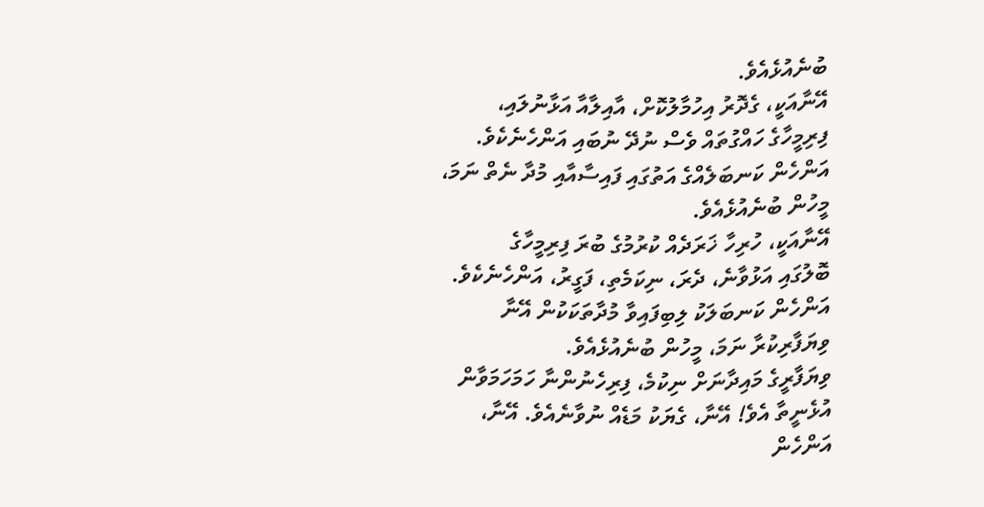ބުނެއުޅެއެވެ.
އޭނާއަކީ، ގެދޮރު އިހުމާލުކޮށް، އާއިލާއާ އަޅާނުލައި،
ފިރިމީހާގެ ހައްގުތައް ވެސް ނުދޭ ނުބައި އަންހެނެކެވެ.
އަންހެން ކަނބަލެއްގެ އަތުގައި ފައިސާއާއި މުދާ ނެތް ނަމަ،
މީހުން ބުނެއުޅެއެވެ.
އޭނާއަކީ، ހުރިހާ ޚަރަދެއް ކުރުމުގެ ބުރަ ފިރިމީހާގެ
ބޮލުގައި އަޅުވާނެ، ދެރަ، ނިކަމެތި، ފަގީރު، އަންހެނެކެވެ.
އަންހެން ކަނބަލަކު ލިބިފައިވާ މުދާތަކަކުން އޭނާ
ވިޔަފާރިކުރާ ނަމަ، މީހުން ބުނެއުޅެއެވެ.
ވިޔަފާރީގެ މައިދާނަށް ނިކުމެ، ފިރިހެނުންނާ ހަމަހަމަވާން
އުޅެނީތާ އެވެ! އޭނާ، ގެޔަކު މަޑެއް ނުވާނެއެވެ. އޭނާ،
އަންހެން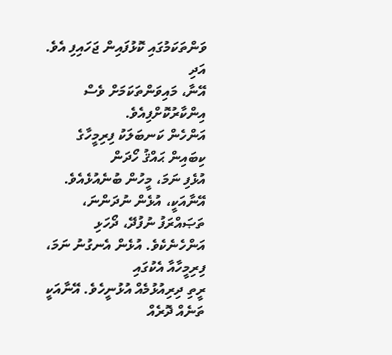ވަންތަކަމުގައި ކޮޅުފައިން ޖަހައިފި އެވެ. އަދި
އޭނާ، މައިވަންތަކަމަށް ވެސް އިންކާރުކޮށްފިއެވެ.
އަންހެން ކަނބަލަކު ފިރިމީހާގެ ކިބައިން ޙައްޤު ހޯދަން
އުޅެފި ނަމަ، މީހުން ބުނެއުޅެއެވެ.
އޭނާއަކީ، އުޅެން ނުދަންނަ، ތަޞައްރަފު ނުފުދޭ، ދޯހަޅި
އަންހެނެކެވެ. އުޅެން އެނގުނު ނަމަ، ފިރިމީހާއާ އެކުގައި
ރީތި ދިރިއުޅުމެއް އުޅުނީހެވެ. އޭނާއަކީ ތަނެއް ދޮރެއް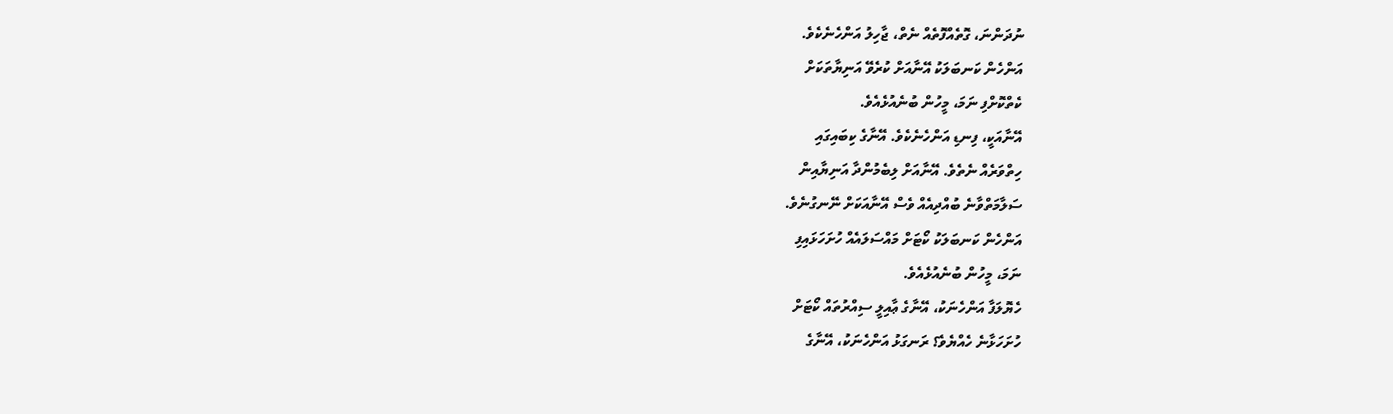ނުދަންނަ، ގޮތެއްފޮތެއް ނެތް، ޖާހިލު އަންހެނެކެވެ.
އަންހެން ކަނބަލަކު އޭނާއަށް ކުރެވޭ އަނިޔާތަކަށް
ކެތްކޮށްފި ނަމަ، މީހުން ބުނެއުޅެއެވެ.
އޭނާއަކީ، ފިނޑި އަންހެނެކެވެ. އޭނާގެ ކިބައިގައި
ހިތްވަރެއް ނެތެވެ. އޭނާއަށް ލިބެމުންދާ އަނިޔާއިން
ސަލާމަތްވާނެ ބުއްދިއެއް ވެސް އޭނާއަކަށް ނޭނގުނެވެ.
އަންހެން ކަނބަލަކު ކޯޓަށް މައްސަލައެއް ހުށަހަޅައިފި
ނަމަ، މީހުން ބުނެއުޅެއެވެ.
ހެޔޮލަފާ އަންހެނަކު، އޭނާގެ ޢާއިލީ ސިއްރުތައް ކޯޓަށް
ހުށަހަޅާނެ ހެއްޔެވެ؟ ރަނގަޅު އަންހެނަކު، އޭނާގެ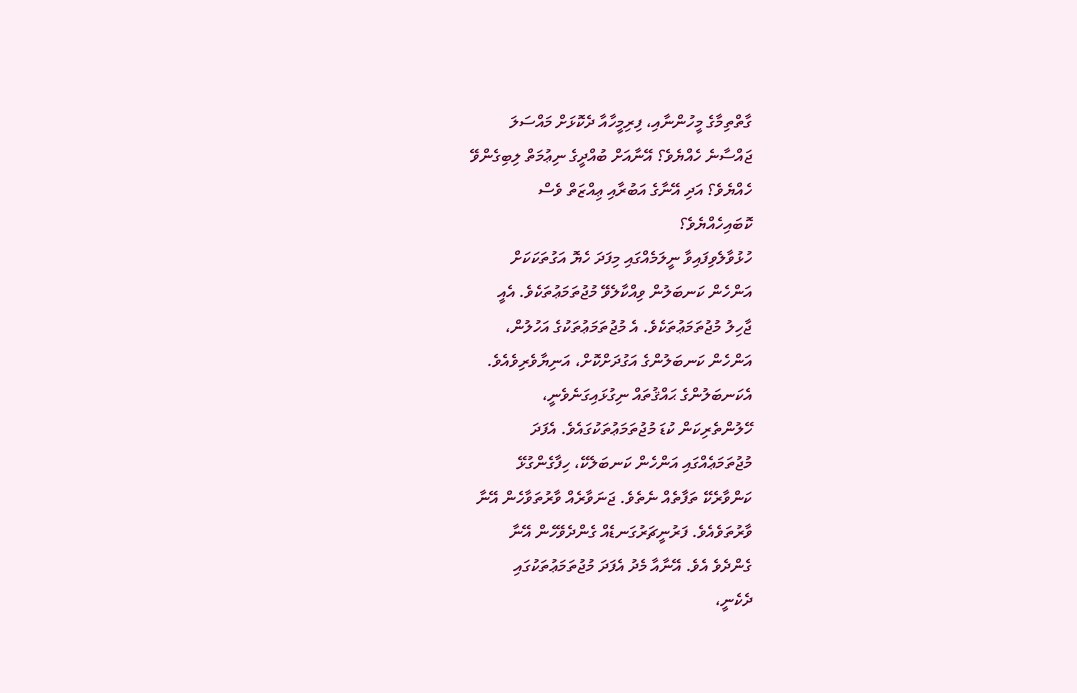ގާތްތިމާގެ މީހުންނާއި، ފިރިމީހާއާ ދެކޮޅަށް މައްސަލަ
ޖައްސާނެ ހެއްޔެވެ؟ އޭނާއަށް ބުއްދީގެ ނިޢުމަތް ލިބިގެންވޭ
ހެއްޔެވެ؟ އަދި އޭނާގެ އަބުރާއި ޢިއްޒަތް ވެސް
ކޮބައިހެއްޔެވެ؟
ހުޅުވާލެވިފައިވާ ނީލަމެއްގައި މިފަދަ ހެޔޮ އަގުތަކަކަށް
އަންހެން ކަނބަލުން ވިއްކާލެވޭ މުޖުތަމަޢުތަކެވެ. އެއީ
ޖާހިލު މުޖުތަމަޢުތަކެވެ. އެ މުޖުތަމަޢުތަކުގެ އަހުލުން،
އަންހެން ކަނބަލުންގެ އަގުދަށްކޮށް، އަނިޔާވެރިވެއެވެ.
އެކަނބަލުންގެ ޙައްޤުތައް ނިގުޅައިގަނެވެނީ،
ހޭލުންތެރިކަން ކުޑަ މުޖުތަމަޢުތަކުގައެވެ. އެފަދަ
މުޖުތަމަޢެއްގައި އަންހެން ކަނބަލެކޭ، ހިފާގެންގުޅޭ
ކަންވާރެކޭ ތަފާތެއް ނެތެވެ. ޖަނަވާރެއް ވާރުތަވާހެން އޭނާ
ވާރުތަވެއެވެ. ފަރުނީޗަރުގަނޑެއް ގެންދެވޭހެން އޭނާ
ގެންދެވެ އެވެ. އޭނާއާ މެދު އެފަދަ މުޖުތަމަޢުތަކުގައި
ދެކެނީ،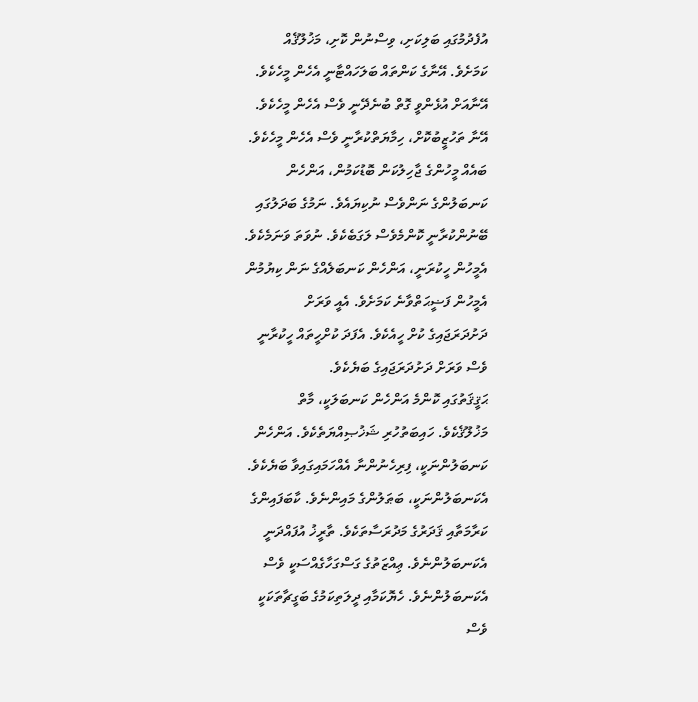އުފެދުމުގައި ބަލިކަށި، ވިސްނުން ކޮށި، މަޚުލޫޤެއް
ކަމަށެވެ. އޭނާގެ ކަންތައް ބަލަހައްޓާނީ އެހެން މީހެކެވެ.
އޭނާއަށް އުޅެންވީ ގޮތް ބުނެދޭނީ ވެސް އެހެން މީހެކެވެ.
އޭނާ ތަހުޒީބުކޮށް، ހިމާޔަތްކުރާނީ ވެސް އެހެން މީހެކެވެ.
ބައެއް މީހުންގެ ޖާހިލުކަން ބޮޑުކަމުން، އަންހެން
ކަނބަލުންގެ ނަންވެސް ނުކިޔައެވެ. ނަމުގެ ބަދަލުގައި
ބޭނުންކުރާނީ ކޮންމެވެސް ލަގަބެކެވެ. ނުވަތަ ވަނަމެކެވެ.
އެމީހުން ހީކުރަނީ، އަންހެން ކަނބަލެއްގެ ނަން ކިޔުމުން
އެމީހުން ފަޟީޙަތްވާނެ ކަމަށެވެ. އެއީ ވަރަށް
ދަށުދަރަޖައިގެ ކުށް ހީއެކެވެ. އެފަދަ ކުށްހީތައް ހީކުރާނީ
ވެސް ވަރަށް ދަށުދަރަޖައިގެ ބަޔެކެވެ.
ޙަޤީޤަތުގައި ކޮންމެ އަންހެން ކަނބަލަކީ، މާތް
މަޚުލޫޤެކެވެ. ހައިބަތުހުރި ޝަޚުޞިއްޔަތެކެވެ. އަންހެން
ކަނބަލުންނަކީ، ފިރިހެނުންނާ އެއްހަމައިގައިވާ ބަޔެކެވެ.
އެކަނބަލުންނަކީ، ބަޠަލުންގެ މައިންނެވެ. ކާބަފައިންގެ
ކަރާމަތާއި ޤަދަރުގެ މަދުރަސާތަކެވެ. ތާރީޚު އުފައްދަނީ
އެކަނބަލުންނެވެ. ޢިއްޒަތުގެ ގަސްގަހާގެއްސަކީ ވެސް
އެކަނބަލުންނެވެ. ހެޔޮކަމާއި ދީލަތިކަމުގެ ބަގީޗާތަކަކީ
ވެސް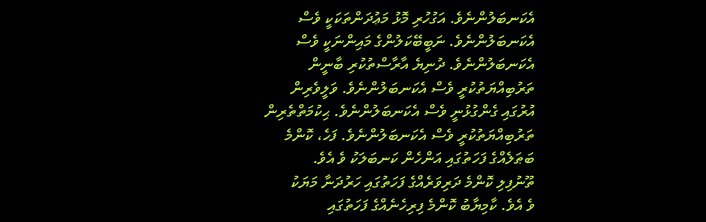އެކަނބަލުންނެވެ. އަގުހުރި މޮޅު މަޢުދަންތަކަކީ ވެސް
އެކަނބަލުންނެވެ. ނަބީބޭކަލުންގެ މައިންނަކީ ވެސް
އެކަނބަލުންނެވެ. ދުނިޔެ އާރާސްތުކުރި ބާނީން
ތަރުބިއްޔަތުކުރީ ވެސް އެކަނބަލުންނެވެ. ވަލީވެރިން
އުރުގައި ގެންގުޅުނީ ވެސް އެކަނބަލުންނެވެ. ޙިކުމަތްތެރިން
ތަރުބިއްޔަތުކުރީ ވެސް އެކަނބަލުންނެވެ. ފަހެ، ކޮންމެ
ބަޠަލެއްގެ ފަހަތުގައި އަންހެން ކަނބަލަކު ވެ އެވެ.
ތޫނުފިލި ކޮންމެ ދަރިވަރެއްގެ ފަހަތުގައި ހަރުދަނާ މަޔަކު
ވެ އެވެ. ކާމިޔާބު ކޮންމެ ފިރިހެނެއްގެ ފަހަތުގައި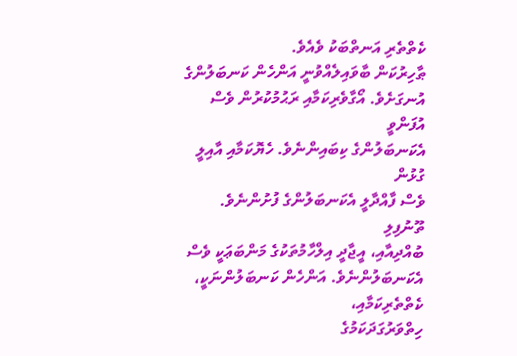ކެތްތެރި އަނތްބަކު ވެއެވެ.
ޠާހިރުކަން ބާވައިލެއްވުނީ އަންހެން ކަނބަލުންގެ
އުނގަށެވެ. އޯގާވެރިކަމާއި ރަޙުމުކުރުން ވެސް އުފަންވީ
އެކަނބަލުންގެ ކިބައިންނެވެ. ހެޔޮކަމާއި އާއިލީ ގުޅުން
ވެސް ފާއްދާލީ އެކަނބަލުންގެ ފުށުންނެވެ. ތޫނުފިލި
ބުއްދިއާއި، އީޖާދީ އިލްހާމުތަކުގެ މަންބަޢަކީ ވެސް
އެކަނބަލުންނެވެ. އަންހެން ކަނބަލުންނަކީ، ކެތްތެރިކަމާއި،
ހިތްވަރުގަދަކަމުގެ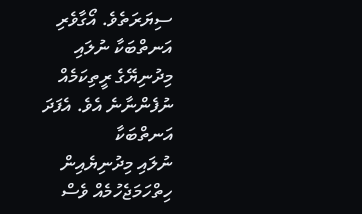ސިޔަރަތެވެ. އޯގާވެރި އަނތްބަކާ ނުލައި
މިދުނިޔޭގެ ރީތިކަމެއް ނުފެންނާނެ އެވެ. އެފަދަ އަނތްބަކާ
ނުލައި މިދުނިޔެއިން ހިތްހަމަޖެހުމެއް ވެސް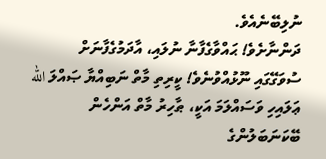ނުލިބޭނެއެވެ.
ދަންނާށެވެ! ޙައްވާގެފާނާ ނުލައި، އާދަމުގެފާނަށް
ސުވަގޭގައި ނޫޅުއްވުނެވެ! ކީރިތި މާތް ނަބިއްޔާ ޞައްލަ الله
ޢަލައިހި ވަސައްލަމަ އަކީ، ޠާހިރު މާތް އަންހެން
ބޭކަނަބަލުންގެ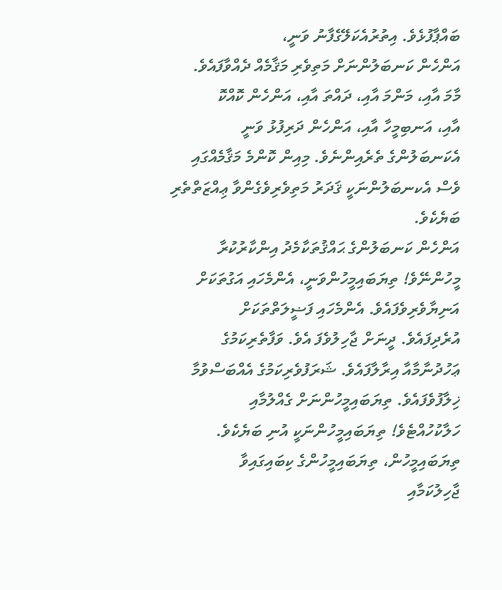ބައްޕާފުޅެވެ. އިތުރުއެކަލޭގެފާނު ވަނީ،
އަންހެން ކަނބަލުންނަށް މަތިވެރި މަޤާމެއް ދެއްވާފައެވެ.
މާމަ އާއި، މަންމަ އާއި، ދައްތަ އާއި، އަންހެން ކޮއްކޮ
އާއި، އަނބިމީހާ އާއި، އަންހެން ދަރިފުޅު ވަނީ
އެކަނބަލުންގެ ތެރެއިންނެވެ. މިއިން ކޮންމެ މަޤާމެއްގައި
ވެސް އެކނބަލުންނަކީ ޤަދަރު މަތިވެރިވެގެންވާ ޢިއްޒަތްތެރި
ބަޔެކެވެ.
އަންހެން ކަނބަލުންގެ ޙައްޤުތަކާމެދު އިންކާރުކުރާ
މީހުންނޭވެ! ތިޔަބައިމީހުންވަނީ، އެންމެހައި އަގުތަކަށް
އަނިޔާވެރިވެފައެވެ. އެންމެހައި ފަޟީލަތްތަކަށް
އުރެދިފައެވެ. ދީނަށް ޖާހިލުވެފަ އެވެ. ވަފާތެރިކަމުގެ
ޢަހުދުނާމާއާ އިރާލާފައެވެ. ޝަރަފުވެރިކަމުގެ އެއްބަސްވުމާ
ޚިލާފުވެފައެވެ. ތިޔަބައިމީހުންނަށް ގެއްލުމާއި
ހަލާކުހުއްޓެވެ! ތިޔަބައިމީހުންނަކީ އުނި ބަޔެކެވެ.
ތިޔަބައިމީހުން، ތިޔަބައިމީހުންގެ ކިބައިގައިވާ
ޖާހިލުކަމާއި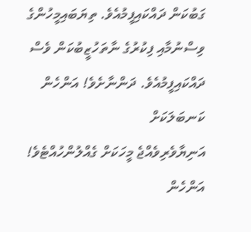ގަބުކަން ދައްކައިފީމުއެވެ. ތިޔަބައިމީހުންގެ
ވިސްނުމާއި ފިކުރުގެ ނާތަހުޒީބުކަން ވެސް
ދައްކައިފީމުއެވެ. ދަންނާށެވެ! އަންހެން ކަނބަލަކަށް
އަނިޔާވެރިވެއްޖެ މީހަކަށް ގެއްލުންހުއްޓެވެ! އަންހެން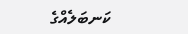ކަނބަލެއްގެ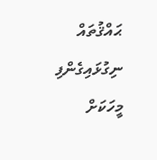ޙައްޤުތައް ނިގުޅައިގެންފި މީހަކަށް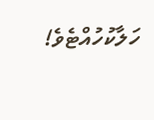ހަލާކުހުއްޓެވެ!